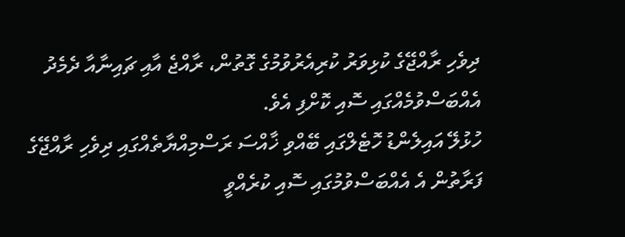ދިވެހި ރާއްޖޭގެ ކުޅިވަރު ކުރިއެރުވުމުގެ ގޮތުން، ރާއްޖެ އާއި ޗައިނާއާ ދެމެދު އެއްބަސްވުމެއްގައި ސޮއި ކޮށްފި އެވެ.
ހުޅުލޭ އައިލެންޑު ހޮޓެލްގައި ބޭއްވި ޚާއްސަ ރަސްމިއްޔާތެއްގައި ދިވެހި ރާއްޖޭގެ ފަރާތުން އެ އެއްބަސްވުމުގައި ސޮއި ކުރެއްވީ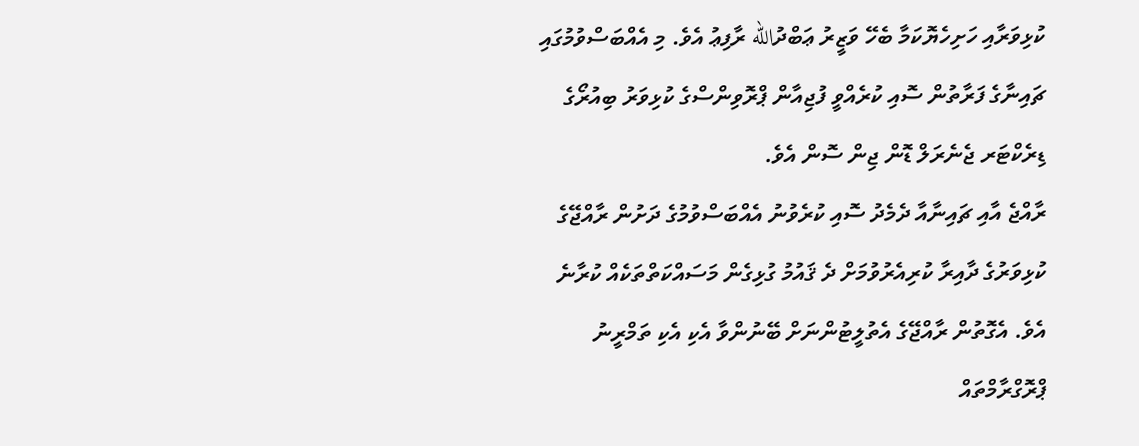ކުޅިވަރާއި ހަށިހެޔޮކަމާ ބެހޭ ވަޒީރު ޢަބްދުالله ރާފިޢު އެވެ. މި އެއްބަސްވުމުގައި ޗައިނާގެ ފަރާތުން ސޮއި ކުރެއްވީ ފުޖިއާން ޕްރޮވިންސްގެ ކުޅިވަރު ބިއުރޯގެ ޑިރެކްޓަރ ޖެނެރަލް ޑޮން ޖިން ސޮން އެވެ.
ރާއްޖެ އާއި ޗައިނާއާ ދެމެދު ސޮއި ކުރެވުނު އެއްބަސްވުމުގެ ދަށުން ރާއްޖޭގެ ކުޅިވަރުގެ ދާއިރާ ކުރިއެރުވުމަށް ދެ ޤައުމު ގުޅިގެން މަސައްކަތްތަކެއް ކުރާނެ އެވެ. އެގޮތުން ރާއްޖޭގެ އެތުލީޓުންނަށް ބޭނުންވާ އެކި އެކި ތަމްރީނު ޕްރޮގްރާމްތައް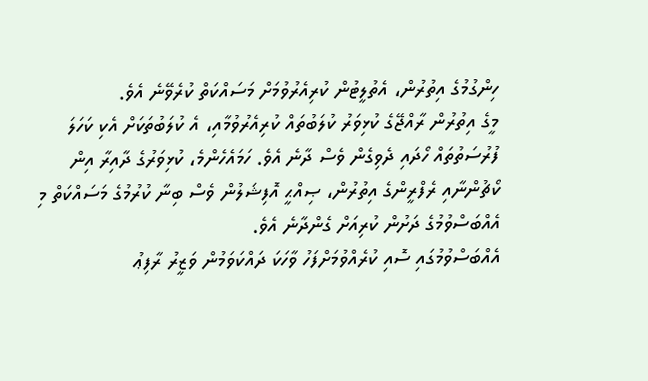ހިންގުމުގެ އިތުރުން، އެތުލީޓުން ކުރިއެރުވުމަށް މަސައްކަތް ކުރެވޭނެ އެވެ.
މީގެ އިތުރުން ރާއްޖޭގެ ކުޅިވަރު ކުލަބުތައް ކުރިއެރުވުމާއި، އެ ކުލަބުތަކަށް އެކި ކަހަލަ ފުރުސަތުތައް ހޯދައި ދެވިގެން ވެސް ދާނެ އެވެ. ހަމައެހެންމެ، ކުޅިވަރުގެ ދާއިރާ އިން ކޯޗުންނާއި ރެފްރީންގެ އިތުރުން، ޞިއްޙީ އޮފިޝަލުން ވެސް ބިނާ ކުރުމުގެ މަސައްކަތް މި އެއްބަސްވުމުގެ ދަށުން ކުރިއަށް ގެންދާނެ އެވެ.
އެއްބަސްވުމުގައި ސޮއި ކުރެއްވުމަށްފަހު ވާހަކަ ދައްކަވަމުން ވަޒީރު ރާފިޢު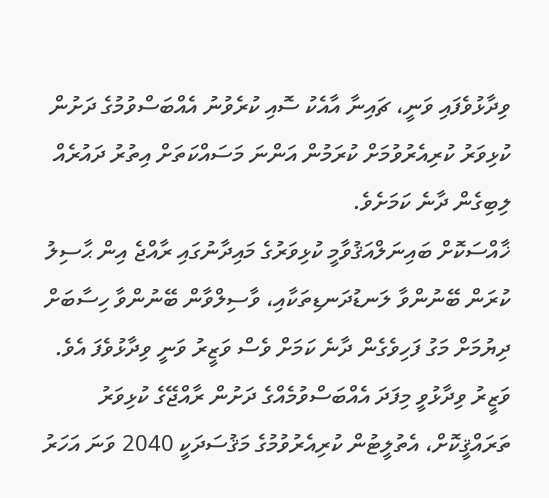ވިދާޅުވެފައި ވަނީ، ޗައިނާ އާއެކު ސޮއި ކުރެވުނު އެއްބަސްވުމުގެ ދަށުން ކުޅިވަރު ކުރިއެރުވުމަށް ކުރަމުން އަންނަ މަސައްކަތަށް އިތުރު ދައުރެއް ލިބިގެން ދާނެ ކަމަށެވެ.
ޚާއްސަކޮށް ބައިނަލްއަޤުވާމީ ކުޅިވަރުގެ މައިދާނުގައި ރާއްޖެ އިން ޙާސިލު ކުރަން ބޭނުންވާ ލަނޑުދަނޑިތަކާއި، ވާސިލްވާން ބޭނުންވާ ހިސާބަށް ދިޔުމަށް މަގު ފަހިވެގެން ދާނެ ކަމަށް ވެސް ވަޒީރު ވަނީ ވިދާޅުވެފަ އެވެ.
ވަޒީރު ވިދާޅުވީ މިފަދަ އެއްބަސްވުމެއްގެ ދަށުން ރާއްޖޭގެ ކުޅިވަރު ތަރައްޤީކޮށް، އެތުލީޓުން ކުރިއެރުވުމުގެ މަޤުސަދަކީ 2040 ވަނަ އަހަރު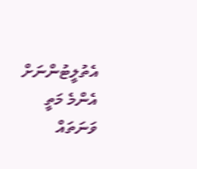އެތުލީޓުންނަށް އެންމެ މަތީ ވަނަތައް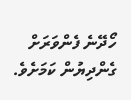ހޯދޭނެ ފެންވަރަށް ގެންދިޔުން ކަމަށެވެ.